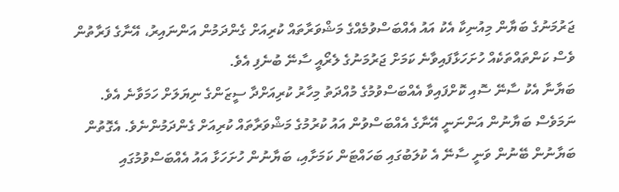ޖަރުމަނުގެ ބަޔާން މިއުނިކާ އެކު އައު އެއްބަސްވުމެއްގެ މަޝްވަރާތައް ކުރިއަށް ގެންދަމުން އަންނައިރު، އޭނާގެ ފަރާތުން ވެސް ކަންތައްތަކެއް ހުށަހަޅާފައިވާނެ ކަމަށް ޖަރުމަނުގެ ލެރޯއީ ސާނޭ ބުނެފި އެވެ.
ބަޔާނާ އެކު ސާނޭ ސޮއި ކޮށްފައިވާ އެއްބަސްވުމުގެ މުއްދަތު މިހާރު ކުރިއަށްދާ ސީޒަންގެ ނިޔަލަށް ހަމަވާނެ އެވެ. ނަމަވެސް ބަޔާނުން އަންނަނީ އޭނާގެ އެއްބަސްވުން އައު ކުރުމުގެ މަޝްވަރާތައް ކުރިއަށް ގެންދަމުންނެވެ. އެގޮތުން ބަޔާނުން ބޭނުން ވަނީ ސާނޭ އެ ކުލަބުގައި ބަހައްޓަން ކަމަށާއި، ބަޔާނުން ހުށަހަޅާ އައު އެއްބަސްވުމުގައި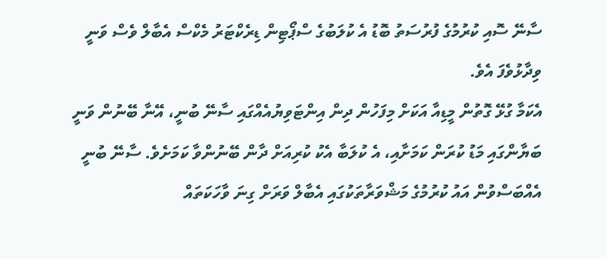ސާނޭ ސޮއި ކުރުމުގެ ފުރުސަތު ބޮޑު އެ ކުލަބުގެ ސްޕޯޓިން ޑިރެކްޓަރު މެކްސް އެބާލް ވެސް ވަނީ ވިދާޅުވެފަ އެވެ.
އެކަމާ ގުޅޭ ގޮތުން މީޑިއާ އަކަށް މިފަހުން ދިން އިންޓަވިޔުއެއްގައި ސާނޭ ބުނީ، އޭނާ ބޭނުން ވަނީ ބަޔާންގައި މަޑު ކުރަން ކަމަށާއި، އެ ކުލަބާ އެކު ކުރިއަށް ދާން ބޭނުންވާ ކަމަށެވެ. ސާނޭ ބުނީ އެއްބަސްވުން އައު ކުރުމުގެ މަޝްވަރާތަކުގައި އެބާލް ވަރަށް ގިނަ ވާހަކަތައް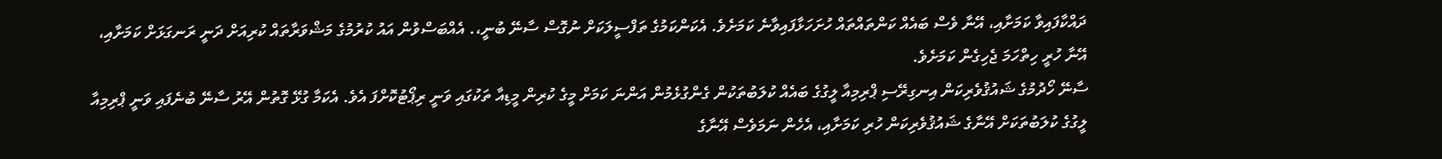ދައްކާފައިވާ ކަމަށާއި، އޭނާ ވެސް ބައެއް ކަންތައްތައް ހުށަހަޅާފައިވާނެ ކަމަށެވެ. އެކަންކަމުގެ ތަފްސީލަކަށް ނުގޮސް ސާނޭ ބުނީ،. އެއްބަސްވުން އައު ކުރުމުގެ މަޝްވަރާތައް ކުރިއަށް ދަނީ ރަނގަޅަށް ކަމަށާއި، އޭނާ ހުރީ ހިތްހަމަ ޖެހިގެން ކަމަށެވެ.
ސާނޭ ހޯދުމުގެ ޝައުޤުވެރިކަން އިނގިރޭސި ޕްރިމިއާ ލީގުގެ ބައެއް ކުލަބުތަކުން ގެންގުޅެމުން އަންނަ ކަމަށް މީގެ ކުރިން މީޑިއާ ތަކުގައި ވަނީ ރިޕޯޓުކޮށްފަ އެވެ. އެކަމާ ގުޅޭ ގޮތުން އޭރު ސާނޭ ބުނެފައި ވަނީ ޕްރިމިއާ ލީގުގެ ކުލަބުތަކަށް އޭނާގެ ޝައުޤުވެރިކަން ހުރި ކަމަށާއި، އެހެން ނަމަވެސް އޭނާގެ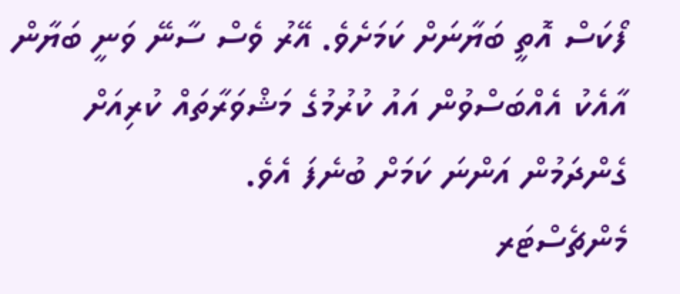ފޯކަސް އޮތީ ބަޔާނަށް ކަމަށެވެ. އޭރު ވެސް ސާނޭ ވަނީ ބަޔާން އާއެކު އެއްބަސްވުން އައު ކުރުމުގެ މަޝްވަރާތައް ކުރިއަށް ގެންދަމުން އަންނަ ކަމަށް ބުނެފަ އެވެ.
މެންޗެސްޓަރ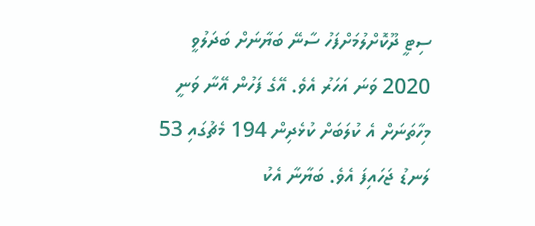ސިޓީ ދޫކޮށްލުމަށްފަހު ސާނޭ ބަޔާނަށް ބަދަލުވީ 2020 ވަނަ އަހަރު އެވެ. އޭގެ ފަހުން އޭނާ ވަނީ މިހާތަނަށް އެ ކުލަބަށް ކުޅެދިން 194 މެޗުގައި 53 ލަނޑު ޖަހައިފަ އެވެ. ބަޔާނާ އެކު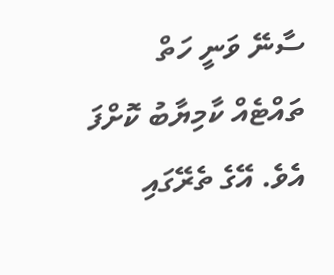ސާނޭ ވަނީ ހަތް ތައްޓެއް ކާމިޔާބު ކޮށްފަ އެވެ. އޭގެ ތެރޭގައި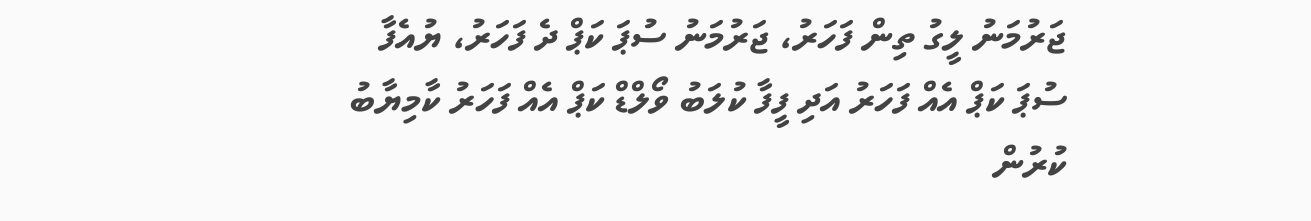ޖަރުމަނު ލީގު ތިން ފަހަރު، ޖަރުމަނު ސުޕަ ކަޕް ދެ ފަހަރު، ޔުއެފާ ސުޕަ ކަޕް އެއް ފަހަރު އަދި ފީފާ ކުލަބު ވޯލްޑް ކަޕް އެއް ފަހަރު ކާމިޔާބު ކުރުން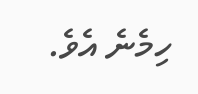ހިމެނެ އެވެ.